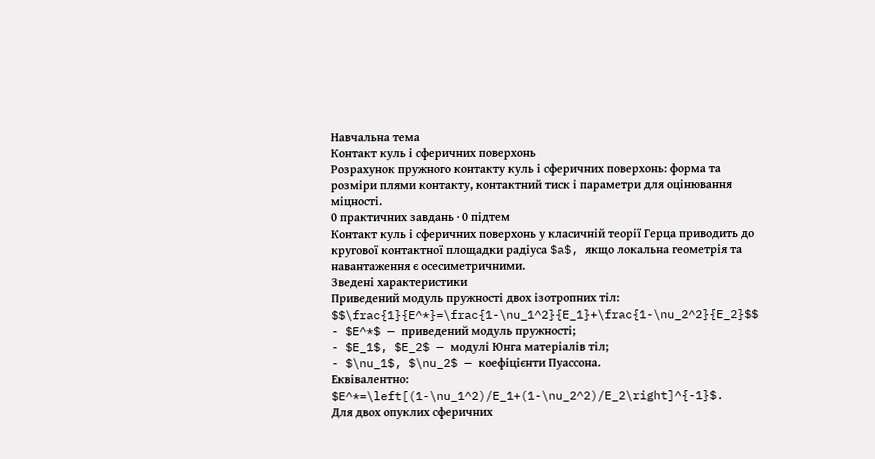Навчальна тема
Контакт куль і сферичних поверхонь
Розрахунок пружного контакту куль і сферичних поверхонь: форма та розміри плями контакту, контактний тиск і параметри для оцінювання міцності.
0 практичних завдань · 0 підтем
Контакт куль і сферичних поверхонь у класичній теорії Герца приводить до кругової контактної площадки радіуса $a$, якщо локальна геометрія та навантаження є осесиметричними.
Зведені характеристики
Приведений модуль пружності двох ізотропних тіл:
$$\frac{1}{E^*}=\frac{1-\nu_1^2}{E_1}+\frac{1-\nu_2^2}{E_2}$$
- $E^*$ — приведений модуль пружності;
- $E_1$, $E_2$ — модулі Юнга матеріалів тіл;
- $\nu_1$, $\nu_2$ — коефіцієнти Пуассона.
Еквівалентно: $E^*=\left[(1-\nu_1^2)/E_1+(1-\nu_2^2)/E_2\right]^{-1}$.
Для двох опуклих сферичних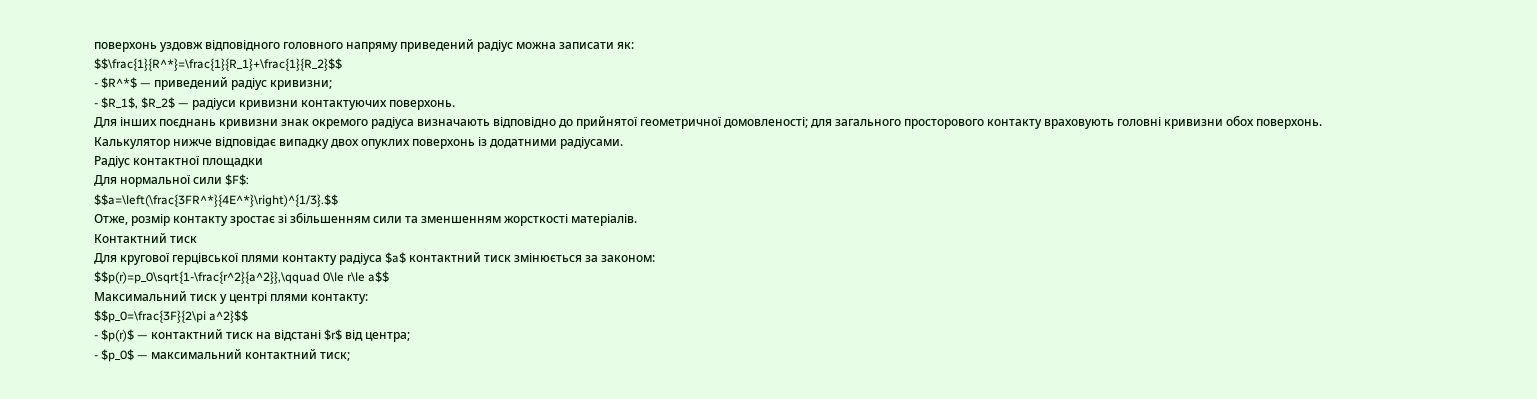поверхонь уздовж відповідного головного напряму приведений радіус можна записати як:
$$\frac{1}{R^*}=\frac{1}{R_1}+\frac{1}{R_2}$$
- $R^*$ — приведений радіус кривизни;
- $R_1$, $R_2$ — радіуси кривизни контактуючих поверхонь.
Для інших поєднань кривизни знак окремого радіуса визначають відповідно до прийнятої геометричної домовленості; для загального просторового контакту враховують головні кривизни обох поверхонь.
Калькулятор нижче відповідає випадку двох опуклих поверхонь із додатними радіусами.
Радіус контактної площадки
Для нормальної сили $F$:
$$a=\left(\frac{3FR^*}{4E^*}\right)^{1/3}.$$
Отже, розмір контакту зростає зі збільшенням сили та зменшенням жорсткості матеріалів.
Контактний тиск
Для кругової герцівської плями контакту радіуса $a$ контактний тиск змінюється за законом:
$$p(r)=p_0\sqrt{1-\frac{r^2}{a^2}},\qquad 0\le r\le a$$
Максимальний тиск у центрі плями контакту:
$$p_0=\frac{3F}{2\pi a^2}$$
- $p(r)$ — контактний тиск на відстані $r$ від центра;
- $p_0$ — максимальний контактний тиск;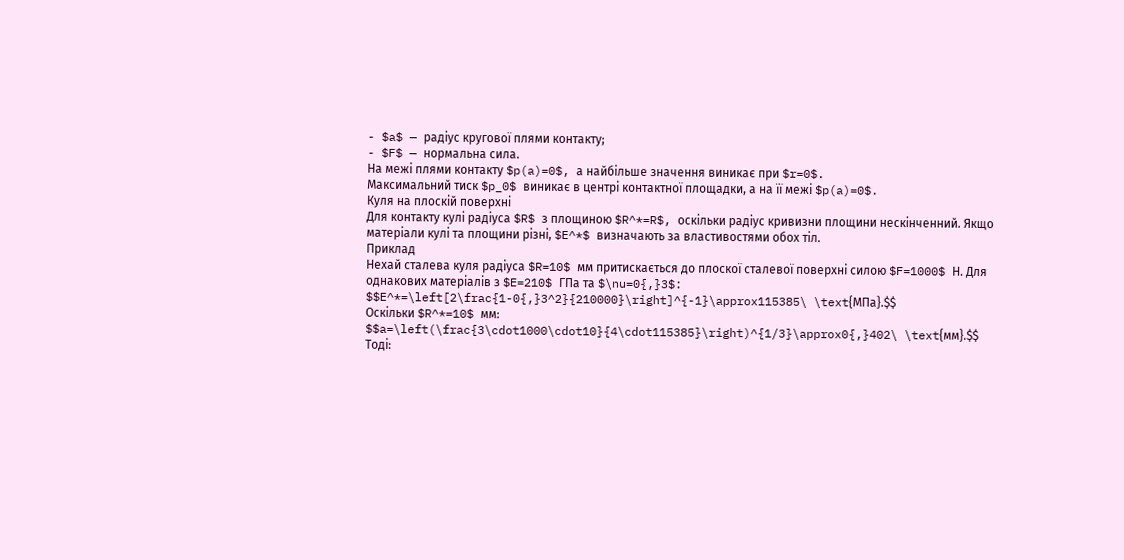- $a$ — радіус кругової плями контакту;
- $F$ — нормальна сила.
На межі плями контакту $p(a)=0$, а найбільше значення виникає при $r=0$.
Максимальний тиск $p_0$ виникає в центрі контактної площадки, а на її межі $p(a)=0$.
Куля на плоскій поверхні
Для контакту кулі радіуса $R$ з площиною $R^*=R$, оскільки радіус кривизни площини нескінченний. Якщо матеріали кулі та площини різні, $E^*$ визначають за властивостями обох тіл.
Приклад
Нехай сталева куля радіуса $R=10$ мм притискається до плоскої сталевої поверхні силою $F=1000$ Н. Для однакових матеріалів з $E=210$ ГПа та $\nu=0{,}3$:
$$E^*=\left[2\frac{1-0{,}3^2}{210000}\right]^{-1}\approx115385\ \text{МПа}.$$
Оскільки $R^*=10$ мм:
$$a=\left(\frac{3\cdot1000\cdot10}{4\cdot115385}\right)^{1/3}\approx0{,}402\ \text{мм}.$$
Тоді: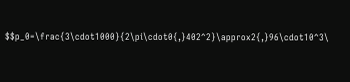$$p_0=\frac{3\cdot1000}{2\pi\cdot0{,}402^2}\approx2{,}96\cdot10^3\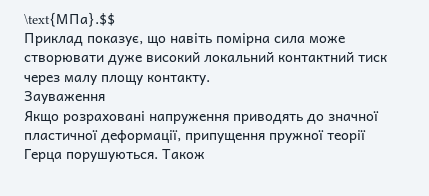\text{МПа}.$$
Приклад показує, що навіть помірна сила може створювати дуже високий локальний контактний тиск через малу площу контакту.
Зауваження
Якщо розраховані напруження приводять до значної пластичної деформації, припущення пружної теорії Герца порушуються. Також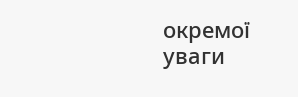окремої уваги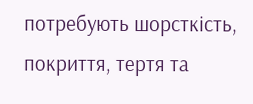потребують шорсткість, покриття, тертя та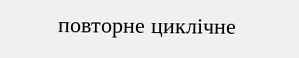повторне циклічне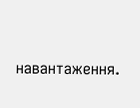навантаження.